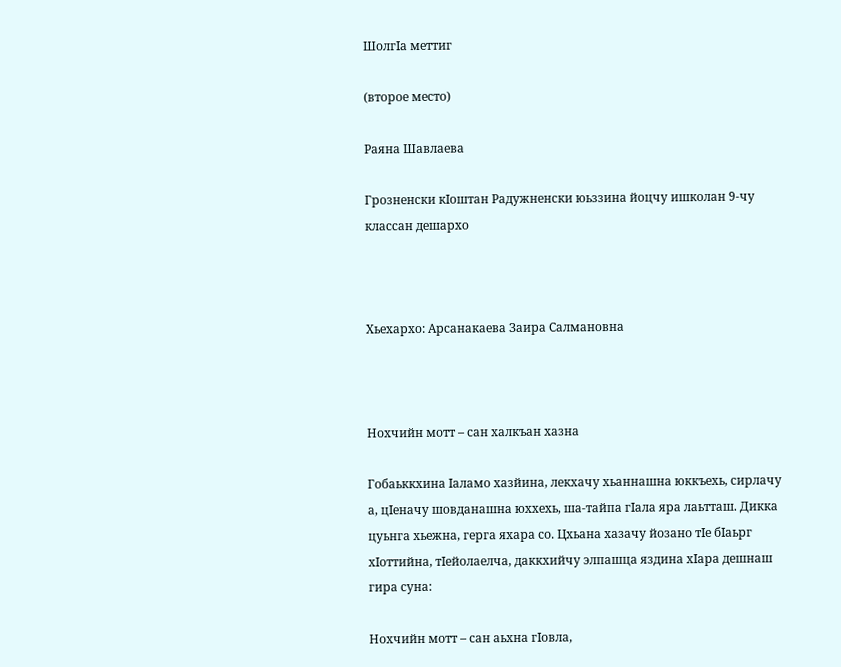ШолгIа меттиг

(второе место)

Раяна Шавлаева

Грозненски кIоштан Радужненски юьззина йоцчу ишколан 9-чу классан дешархо



Хьехархо: Арсанакаева Заира Салмановна



Нохчийн мотт – сан халкъан хазна

Гобаьккхина Iаламо хазйина, лекхачу хьаннашна юккъехь, сирлачу а, цIеначу шовданашна юххехь, ша-тайпа гIала яра лаьтташ. Дикка цуьнга хьежна, герга яхара со. Цхьана хазачу йозано тIе бIаьрг хIоттийна, тIейолаелча, даккхийчу элпашца яздина хIара дешнаш гира суна:

Нохчийн мотт – сан аьхна гIовла,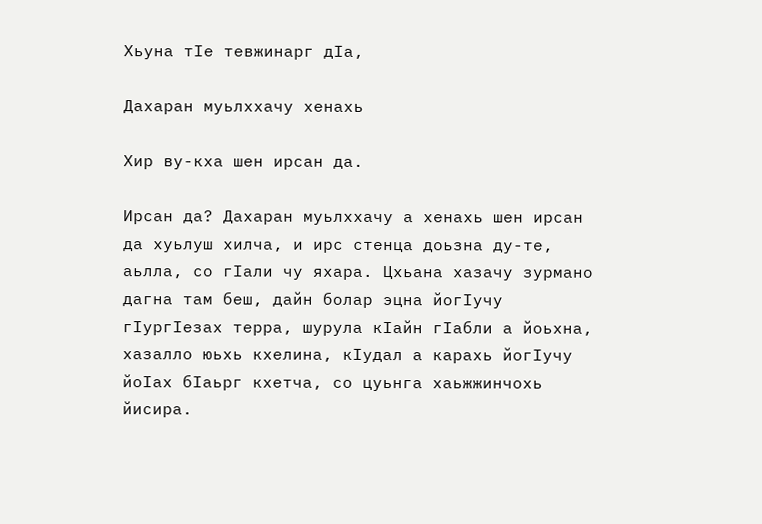Хьуна тIе тевжинарг дIа,

Дахаран муьлххачу хенахь

Хир ву-кха шен ирсан да.

Ирсан да? Дахаран муьлххачу а хенахь шен ирсан да хуьлуш хилча, и ирс стенца доьзна ду-те, аьлла, со гIали чу яхара. Цхьана хазачу зурмано дагна там беш, дайн болар эцна йогIучу гIургIезах терра, шурула кIайн гIабли а йоьхна, хазалло юьхь кхелина, кIудал а карахь йогIучу йоIах бIаьрг кхетча, со цуьнга хаьжжинчохь йисира.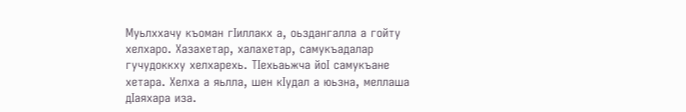Муьлххачу къоман гIиллакх а, оьздангалла а гойту хелхаро. Хазахетар, халахетар, самукъадалар гучудоккху хелхарехь. ТIехьаьжча йоI самукъане хетара. Хелха а яьлла, шен кIудал а юьзна, меллаша дIаяхара иза.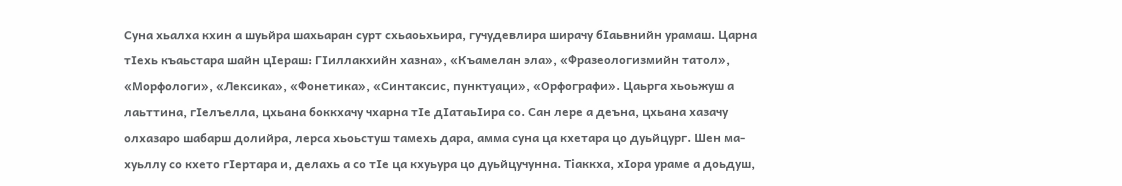Суна хьалха кхин а шуьйра шахьаран сурт схьаоьхьира, гучудевлира ширачу бIаьвнийн урамаш. Царна тIехь къаьстара шайн цIераш: ГIиллакхийн хазна», «Къамелан эла», «Фразеологизмийн татол», «Морфологи», «Лексика», «Фонетика», «Синтаксис, пунктуаци», «Орфографи». Цаьрга хьоьжуш а лаьттина, гIелъелла, цхьана боккхачу чхарна тIе дIатаьIира со. Сан лере а деъна, цхьана хазачу олхазаро шабарш долийра, лерса хьоьстуш тамехь дара, амма суна ца кхетара цо дуьйцург. Шен ма-хуьллу со кхето гIертара и, делахь а со тIе ца кхуьура цо дуьйцучунна. Тiаккха, хIора ураме а доьдуш,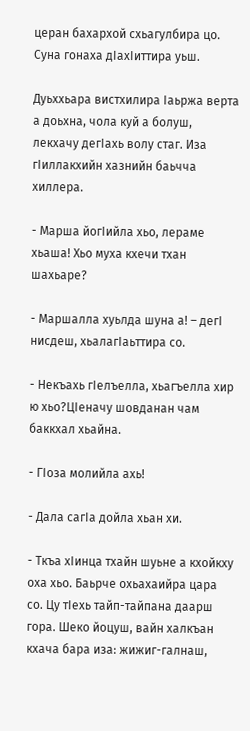церан бахархой схьагулбира цо. Суна гонаха дIахIиттира уьш.

Дуьххьара вистхилира Iаьржа верта а доьхна, чола куй а болуш, лекхачу дегIахь волу стаг. Иза гIиллакхийн хазнийн баьчча хиллера.

- Марша йогIийла хьо, лераме хьаша! Хьо муха кхечи тхан шахьаре?

- Маршалла хуьлда шуна а! – дегI нисдеш, хьалагIаьттира со.

- Некъахь гIелъелла, хьагъелла хир ю хьо?ЦIеначу шовданан чам баккхал хьайна.

- ГIоза молийла ахь!

- Дала сагIа дойла хьан хи.

- Ткъа хIинца тхайн шуьне а кхойкху оха хьо. Баьрче охьахаийра цара со. Цу тIехь тайп-тайпана даарш гора. Шеко йоцуш, вайн халкъан кхача бара иза: жижиг-галнаш,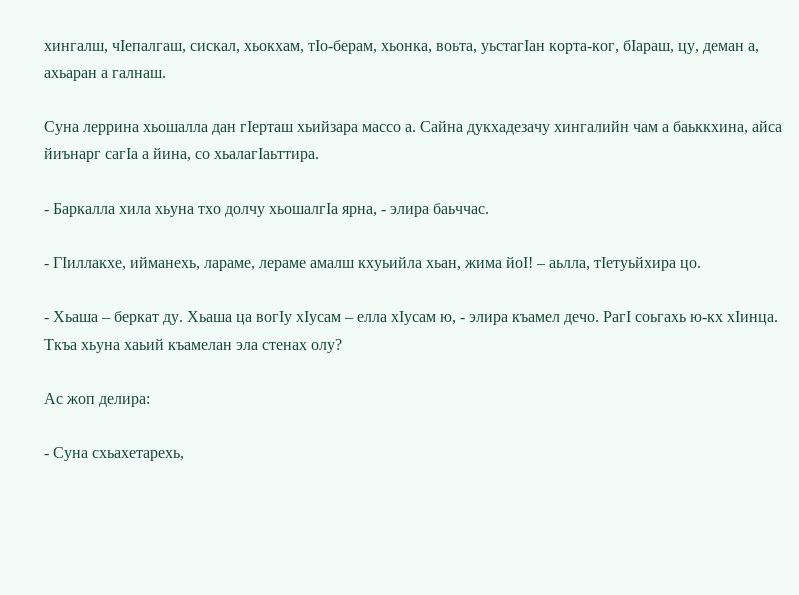хингалш, чIепалгаш, сискал, хьокхам, тIо-берам, хьонка, воьта, уьстагIан корта-ког, бIараш, цу, деман а, ахьаран а галнаш.

Суна леррина хьошалла дан гIерташ хьийзара массо а. Сайна дукхадезачу хингалийн чам а баьккхина, айса йиънарг сагIа а йина, со хьалагIаьттира.

- Баркалла хила хьуна тхо долчу хьошалгIа ярна, - элира баьччас.

- ГIиллакхе, ийманехь, лараме, лераме амалш кхуьийла хьан, жима йоI! – аьлла, тIетуьйхира цо.

- Хьаша – беркат ду. Хьаша ца вогIу хIусам – елла хIусам ю, - элира къамел дечо. РагI соьгахь ю-кх хIинца. Ткъа хьуна хаьий къамелан эла стенах олу?

Ас жоп делира:

- Суна схьахетарехь,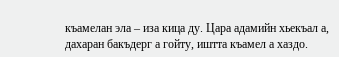къамелан эла – иза кица ду. Цара адамийн хьекъал а, дахаран бакъдерг а гойту, иштта къамел а хаздо.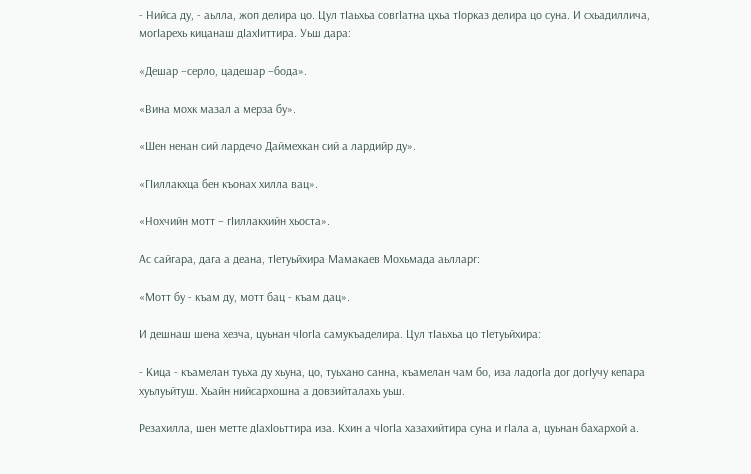- Нийса ду, - аьлла, жоп делира цо. Цул тIаьхьа совгIатна цхьа тIорказ делира цо суна. И схьадиллича, могIарехь кицанаш дIахIиттира. Уьш дара:

«Дешар –серло, цадешар –бода».

«Вина мохк мазал а мерза бу».

«Шен ненан сий лардечо Даймехкан сий а лардийр ду».

«ГIиллакхца бен къонах хилла вац».

«Нохчийн мотт – гIиллакхийн хьоста».

Ас сайгара, дага а деана, тIетуьйхира Мамакаев Мохьмада аьлларг:

«Мотт бу - къам ду, мотт бац - къам дац».

И дешнаш шена хезча, цуьнан чIогIа самукъаделира. Цул тIаьхьа цо тIетуьйхира:

- Кица - къамелан туьха ду хьуна, цо, туьхано санна, къамелан чам бо, иза ладогIа дог догIучу кепара хуьлуьйтуш. Хьайн нийсархошна а довзийталахь уьш.

Резахилла, шен метте дIахIоьттира иза. Кхин а чIогIа хазахийтира суна и гIала а, цуьнан бахархой а.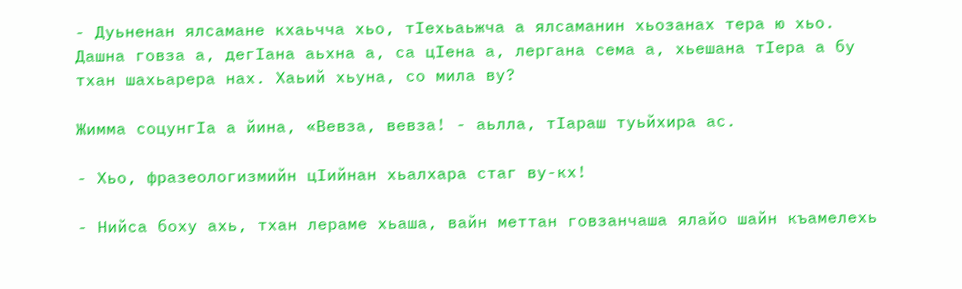- Дуьненан ялсамане кхаьчча хьо, тIехьаьжча а ялсаманин хьозанах тера ю хьо. Дашна говза а, дегIана аьхна а, са цIена а, лергана сема а, хьешана тIера а бу тхан шахьарера нах. Хаьий хьуна, со мила ву?

Жимма соцунгIа а йина, «Вевза, вевза! - аьлла, тIараш туьйхира ас.

- Хьо, фразеологизмийн цIийнан хьалхара стаг ву-кх!

- Нийса боху ахь, тхан лераме хьаша, вайн меттан говзанчаша ялайо шайн къамелехь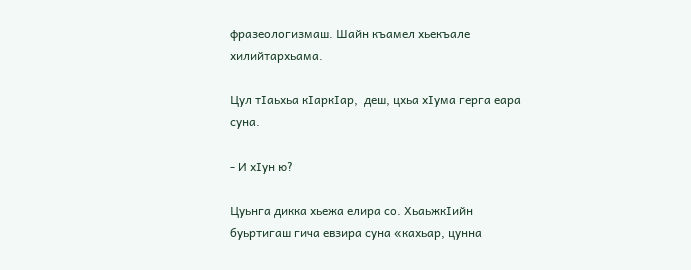фразеологизмаш. Шайн къамел хьекъале хилийтархьама.

Цул тIаьхьа кIаркIар,  деш, цхьа хIума герга еара суна.

- И хIун ю?

Цуьнга дикка хьежа елира со. ХьаьжкIийн буьртигаш гича евзира суна «кахьар, цунна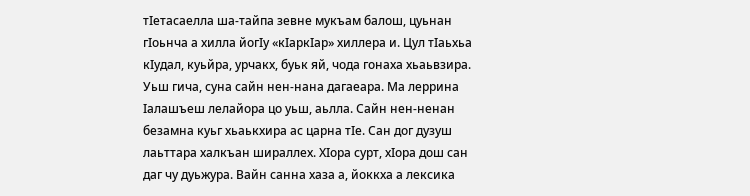тIетасаелла ша-тайпа зевне мукъам балош, цуьнан гIоьнча а хилла йогIу «кIаркIар» хиллера и. Цул тIаьхьа кIудал, куьйра, урчакх, буьк яй, чода гонаха хьаьвзира. Уьш гича, суна сайн нен-нана дагаеара. Ма леррина Iалашъеш лелайора цо уьш, аьлла. Сайн нен-ненан безамна куьг хьаькхира ас царна тIе. Сан дог дузуш лаьттара халкъан шираллех. ХIора сурт, хIора дош сан даг чу дуьжура. Вайн санна хаза а, йоккха а лексика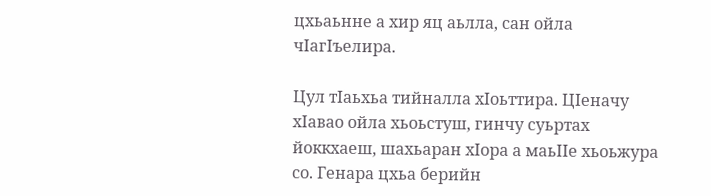цхьаьнне а хир яц аьлла, сан ойла чIагIъелира.

Цул тIаьхьа тийналла хIоьттира. ЦIеначу хIавао ойла хьоьстуш, гинчу суьртах йоккхаеш, шахьаран хIора а маьIIе хьоьжура со. Генара цхьа берийн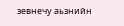зевнечу аьзнийн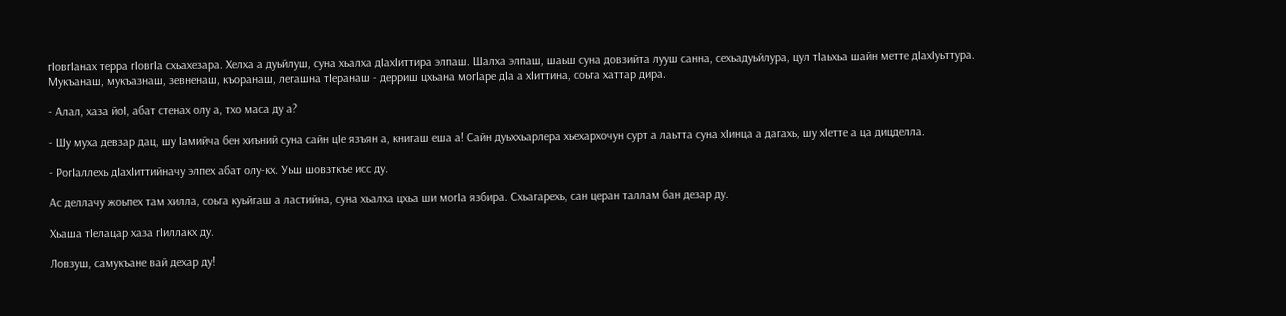гIовгIанах терра гIовгIа схьахезара. Хелха а дуьйлуш, суна хьалха дIахIиттира элпаш. Шалха элпаш, шаьш суна довзийта лууш санна, сехьадуьйлура, цул тIаьхьа шайн метте дIахIуьттура. Мукъанаш, мукъазнаш, зевненаш, къоранаш, легашна тIеранаш - дерриш цхьана могIаре дIа а хIиттина, соьга хаттар дира.

- Алал, хаза йоI, абат стенах олу а, тхо маса ду а?

- Шу муха девзар дац, шу Iамийча бен хиъний суна сайн цIе язъян а, книгаш еша а! Сайн дуьххьарлера хьехархочун сурт а лаьтта суна хIинца а дагахь, шу хIетте а ца дицделла.

- РогIаллехь дIахIиттийначу элпех абат олу-кх. Уьш шовзткъе исс ду.

Ас деллачу жоьпех там хилла, соьга куьйгаш а ластийна, суна хьалха цхьа ши могIа язбира. Схьагарехь, сан церан таллам бан дезар ду.

Хьаша тIелацар хаза гIиллакх ду.

Ловзуш, самукъане вай дехар ду!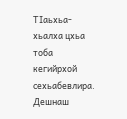ТIаьхьа-хьалха цхьа тоба кегийрхой сехьабевлира. Дешнаш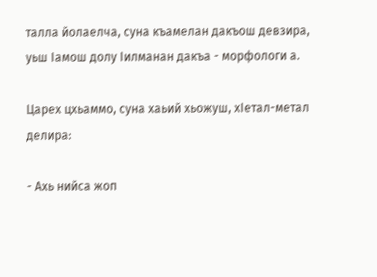талла йолаелча, суна къамелан дакъош девзира, уьш Iамош долу Iилманан дакъа - морфологи а.

Царех цхьаммо, суна хаьий хьожуш, хIетал-метал делира:

- Ахь нийса жоп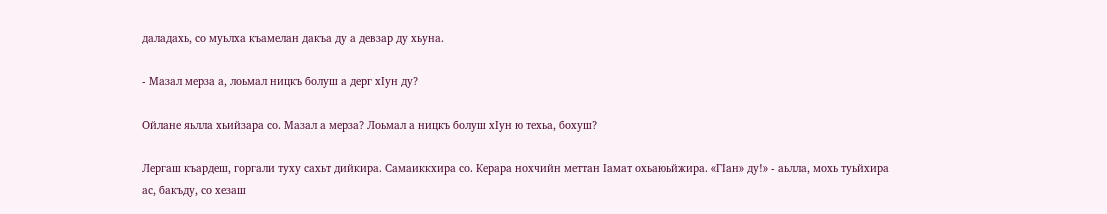даладахь, со муьлха къамелан дакъа ду а девзар ду хьуна.

- Мазал мерза а, лоьмал ницкъ болуш а дерг хIун ду?

Ойлане яьлла хьийзара со. Мазал а мерза? Лоьмал а ницкъ болуш хIун ю техьа, бохуш?

Лергаш къардеш, горгали туху сахьт дийкира. Самаиккхира со. Керара нохчийн меттан Iамат охьаюьйжира. «ГIан» ду!» - аьлла, мохь туьйхира ас, бакъду, со хезаш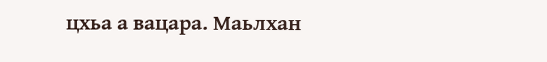цхьа а вацара. Маьлхан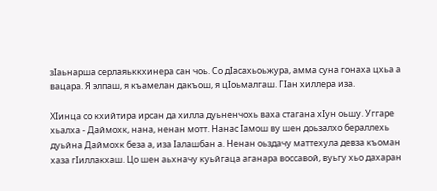зIаьнарша серлаяьккхинера сан чоь. Со дIасахьоьжура, амма суна гонаха цхьа а вацара. Я элпаш, я къамелан дакъош, я цIоьмалгаш. ГIан хиллера иза.

ХIинца со кхийтира ирсан да хилла дуьненчохь ваха стагана хIун оьшу. Уггаре хьалха - Даймохк, нана, ненан мотт. Нанас Iамош ву шен доьзалхо бераллехь дуьйна Даймохк беза а, иза Iалашбан а. Ненан оьздачу маттехула девза къоман хаза гIиллакхаш. Цо шен аьхначу куьйгаца аганара воссавой, вуьгу хьо дахаран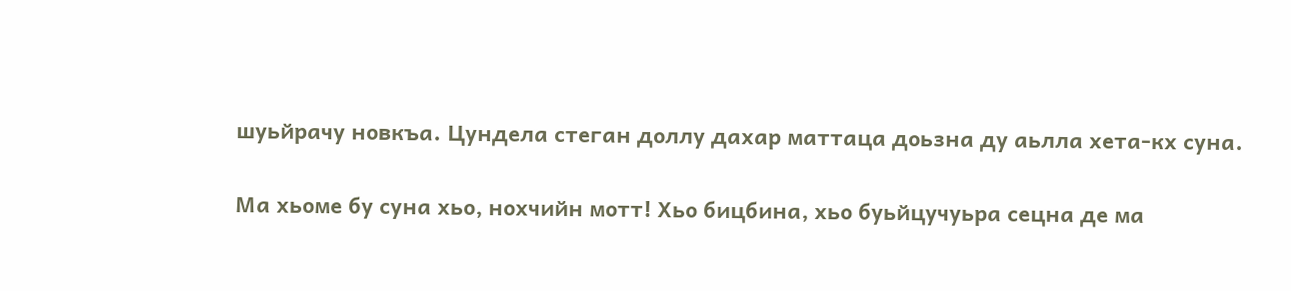шуьйрачу новкъа. Цундела стеган доллу дахар маттаца доьзна ду аьлла хета-кх суна.

Ма хьоме бу суна хьо, нохчийн мотт! Хьо бицбина, хьо буьйцучуьра сецна де ма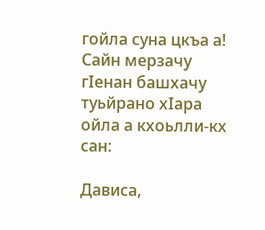гойла суна цкъа а! Сайн мерзачу гIенан башхачу туьйрано хIара ойла а кхоьлли-кх сан:

Дависа,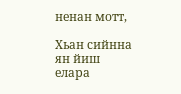ненан мотт,

Хьан сийнна ян йиш елара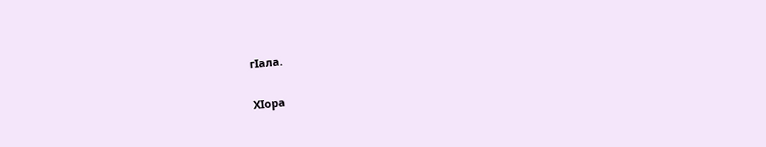гIала.

ХIора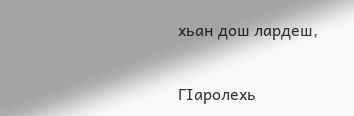хьан дош лардеш,

ГIаролехь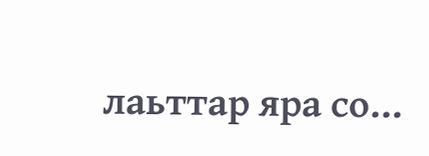лаьттар яра со…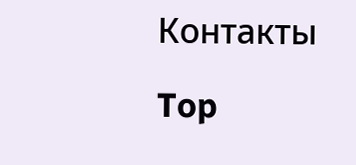Контакты

Top